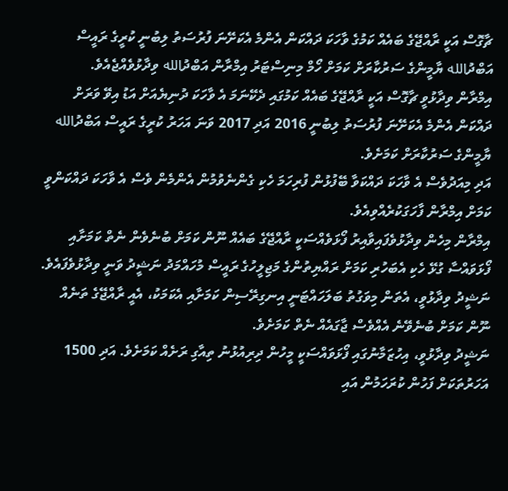ޗާގޮސް އަކީ ރާއްޖޭގެ ބައެއް ކަމުގެ ވާހަކަ ދައްކަން އެންމެ އެކަށޭނަ ފުރުސަތު ލިބުނީ ކުރީގެ ރައީސް އަބްދުالله ޔާމީންގެ ސަރުކާރަށް ކަމަށް ހޯމް މިނިސްޓަރު އިމްރާން އަބްދުالله ވިދާޅުވެއްޖެއެވެ.
އިމްރާން ވިދާޅުވީ ޗާގޮސް އަކީ ރާއްޖޭގެ ބައެއް ކަމުގައި ދެކޭނަމަ އެ ވާހަކަ ދުނިޔެއަށް އަޑު އިވޭ ވަރަށް ދައްކަން އެންމެ އެކަށޭނަ ފުރުސަތު ލިބުނީ 2016 އަދި 2017 ވަނަ އަހަރު ކުރީގެ ރައީސް އަބްދުالله ޔާމީންގެ ސަރުކާރަށް ކަމަށެވެ.
އަދި މިއަދުވެސް އެ ވާހަކަ ދައްކަވާ ބޭފުޅުން ފުރިހަމަ ހެކި ގެންނެވުމުން އެންމެން ވެސް އެ ވާހަކަ ދައްކަންވީ ކަމަށް އިމްރާން ފާހަގަކުރެއްވިއެވެ.
އިމްރާން މިހެން ވިދާޅުވެފައިވާއިރު ފޯޅަވެއްސަކީ ރާއްޖޭގެ ބައެއް ނޫން ކަމަށް ބުނެވެން ނެތް ކަމަށާއި ފޯޅަވައްސާ ގުޅޭ ހެކި އެބަހުރި ކަމަށް ރައްޔިތުންގެ މަޖިލީހުގެ ރައީސް މުހައްމަދު ނަޝީދު ވަނީ ވިދާޅުވެފައެވެ.
ނަޝީދު ވިދާޅުވީ، އެތަން މިވަގުތު ބަލަހައްޓަނީ އިނގިރޭސިން ކަމަށާއި އެކަމަކު، އެއީ ރާއްޖޭގެ ތަނެއް ނޫން ކަމަށް ބުނެވޭނެ އެއްވެސް ޖާގައެއް ނެތް ކަމަށެވެ.
ނަޝީދު ވިދާޅުވީ، އިހުޒަމާނުގައި ފޯޅަވައްސަކީ މީހުން ދިރިއުޅުނު ތިއާގި ރަށެއް ކަމަށެވެ. އަދި 1500 އަހަރުތަކަށް ފަހުން ކުރަހަމުން އައި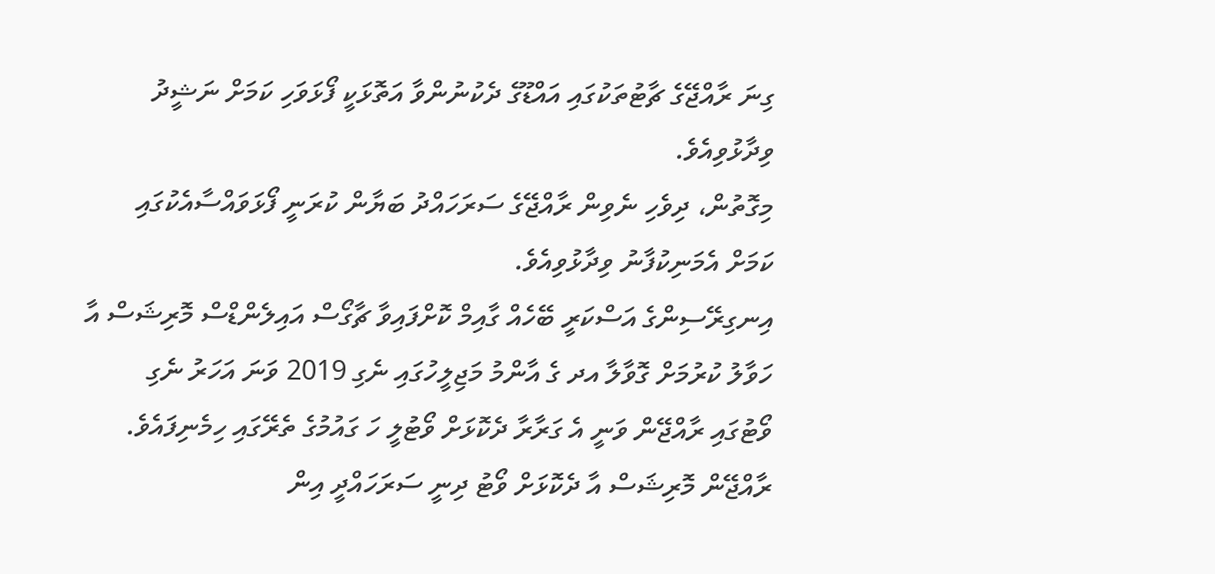ގިނަ ރާއްޖޭގެ ޗާޓުތަކުގައި އައްޑޫގެ ދެކުނުންވާ އަތޮޅަކީ ފޯޅަވަހި ކަމަށް ނަޝީދު ވިދާޅުވިއެވެ.
މިގޮތުން، ދިވެހި ނެވިން ރާއްޖޭގެ ސަރަހައްދު ބަޔާން ކުރަނީ ފޯޅަވައްސާއެކުގައި ކަމަށް އެމަނިކުފާނު ވިދާޅުވިއެވެ.
އިނގިރޭސިންގެ އަސްކަރީ ބޭހެއް ގާއިމް ކޮށްފައިވާ ޗާގޯސް އައިލެންޑްސް މޮރިޝަސް އާ ހަވާލު ކުރުމަށް ގޮވާލާ އދ ގެ އާންމު މަޖިލީހުގައި ނެގި 2019 ވަނަ އަހަރު ނެގި ވޯޓުގައި ރާއްޖޭން ވަނީ އެ ގަރާރާ ދެކޮޅަށް ވޯޓުލީ ހަ ގައުމުގެ ތެރޭގައި ހިމެނިފައެވެ. ރާއްޖޭން މޮރިޝަސް އާ ދެކޮޅަށް ވޯޓު ދިނީ ސަރަހައްދީ އިން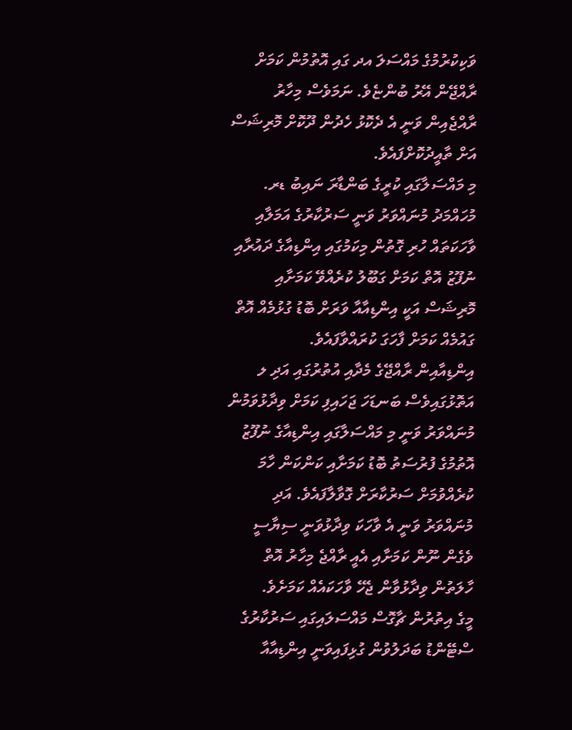ވަކިކުރުމުގެ މައްސަލަ އދ ގައި އޮތުމުން ކަމަށް ރާއްޖޭން އޭރު ބުންޏެވެ. ނަމަވެސް މިހާރު ރާއްޖެއިން ވަނީ އެ ދެކޮޅު ހެދުން ދޫކޮށް މޮރިޝަސް އަށް ތާއީދުކޮށްފައެވެ.
މި މައްސަލާގައި ކުރީގެ ބަންޑާރަ ނައިބު ޑރ. މުހައްމަދު މުނައްވަރު ވަނީ ސަރުކާރުގެ އަމަލާއި ވާހަކަތައް ހުރި ގޮތުން މިކަމުގައި އިންޑިއާގެ ދައުރާއި ނުފޫޒު އޮތް ކަމަށް ގަބޫލު ކުރެއްވޭ ކަމަށާއި މޮރިޝަސް އަކީ އިންޑިއާއާ ވަރަށް ބޮޑު ގުޅުމެއް އޮތް ގައުމެއް ކަމަށް ފާހަގަ ކުރައްވާފައެވެ.
އިންޑިއާއިން ރާއްޖޭގެ މެދާއި އުތުރުގައި އަދި ލ އަތޮޅުގައިވެސް ބަނޑަހަ ޖަހައިފި ކަމަށް ވިދާޅުވަމުން މުނައްވަރު ވަނީ މި މައްސަލާގައި އިންޑިއާގެ ނުފޫޒު އޮތުމުގެ ފުރުސަތު ބޮޑު ކަމަށާއި ކަންކަން ހާމަ ކުރެއްވުމަށް ސަރުކާރަށް ގޮވާލާފައެވެ. އަދި މުނައްވަރު ވަނީ އެ ވާހަކަ ވިދާޅުވަނީ ސިޔާސީ ވެގެން ނޫން ކަމަށާއި އެއީ ރާއްޖެ މިހާރު އޮތް ހާލަތުން ވިދާޅުވާން ޖެހޭ ވާހަކައެއް ކަމަށެވެ.
މީގެ އިތުރުން ޗާގޮސް މައްސަލައިގައި ސަރުކާރުގެ ސްޓޭންޑު ބަދަލުވުން ގުޅިފައިވަނީ އިންޑިއާއާ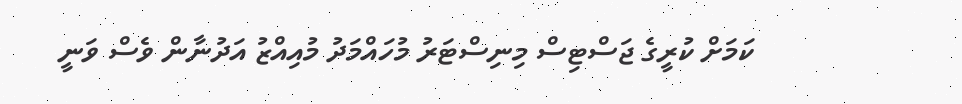ކަމަށް ކުރީގެ ޖަސްޓިސް މިނިސްޓަރު މުހައްމަދު މުއިއްޒު އަދުނާން ވެސް ވަނީ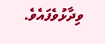ވިދާޅުވެފައެވެ.